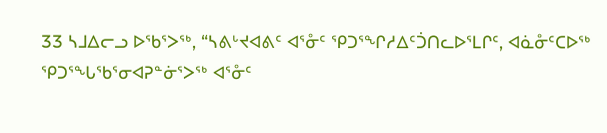33 ᓴᒧᐃᓕᓗ ᐅᖃᕐᐳᖅ, “ᓴᕕᒡᔪᐊᕕᑦ ᐊᕐᓁᑦ ᕿᑐᕐᖏᓱᐃᑦᑑᑎᓚᐅᕐᒪᒋᑦ, ᐊᓈᓁᑦᑕᐅᖅ ᕿᑐᕐᖓᖃᕐᓂᐊᕈᓐᓃᕐᐳᖅ ᐊᕐᓁᑦ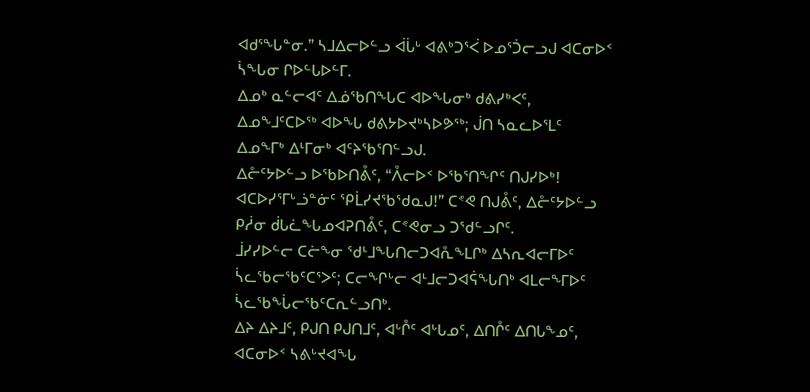ᐊᑯᕐᖓᓐᓂ.” ᓴᒧᐃᓕᐅᓪᓗ ᐋᒑᒡ ᐊᕕᒃᑐᕐᐹ ᐅᓄᕐᑑᓕᓗᒍ ᐊᑕᓂᐅᑉ ᓵᖓᓂ ᒋᐅᓪᒐᐅᓪᒥ.
ᐃᓄᒃ ᓇᓪᓕᐊᑦ ᐃᓅᖃᑎᖓᑕ ᐊᐅᖓᓂᒃ ᑯᕕᓯᒃᐸᑦ, ᐃᓄᖕᒧᑦᑕᐅᖅ ᐊᐅᖓ ᑯᕕᔭᐅᔪᒃᓴᐅᕗᖅ; ᒎᑎ ᓴᓇᓚᐅᕐᒪᑦ ᐃᓄᖕᒥᒃ ᐃᒻᒥᓂᒃ ᐊᑦᔨᖃᕐᑎᓪᓗᒍ.
ᐃᓔᑦᔭᐅᓪᓗ ᐅᖃᐅᑎᕔᑦ, “ᐰᓕᐅᑉ ᐅᖃᕐᑎᖏᑦ ᑎᒍᓯᐅᒃ! ᐊᑕᐅᓯᕐᒥᒡᓘᓐᓃᑦ ᕿᒫᓯᔪᖃᖁᓇᒍ!” ᑕᕝᕙ ᑎᒍᕔᑦ, ᐃᓔᑦᔭᐅᓪᓗ ᑭᓲᓂ ᑰᒐᓛᖓᓄᐊᕈᑎᕔᑦ, ᑕᕝᕙᓂᓗ ᑐᖁᓪᓗᒋᑦ.
ᒨᓯᓯᐅᓪᓕ ᑕᓖᖕᓂ ᖁᒻᒧᖓᑎᓕᑐᐊᕅᖕᒪᒋᒃ ᐃᓴᕆᐊᓕᒥᐅᑦ ᓵᓚᖃᓕᖃᑦᑕᕐᐳᑦ; ᑕᓕᖏᒡᓕ ᐊᒻᒧᓕᑐᐊᕌᖓᑎᒃ ᐊᒪᓕᖕᒥᐅᑦ ᓵᓚᖃᖔᓕᖃᑦᑕᕆᓪᓗᑎᒃ.
ᐃᔨ ᐃᔨᒧᑦ, ᑭᒍᑎ ᑭᒍᑎᒧᑦ, ᐊᒡᒊᑦ ᐊᒡᒐᓄᑦ, ᐃᑎᒊᑦ ᐃᑎᒐᖕᓄᑦ,
ᐊᑕᓂᐅᑉ ᓴᕕᒡᔪᐊᖓ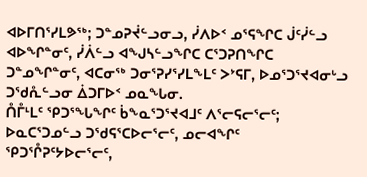ᐊᐅᒥᑎᕐᓯᒪᕗᖅ; ᑐᓐᓄᕈᔫᓪᓗᓂᓗ, ᓰᐱᐅᑉ ᓄᕐᕋᖏᑕ ᒎᑦᓰᓪᓗ ᐊᐅᖏᓐᓂᑦ, ᓰᐲᓪᓗ ᐊᖑᓴᓪᓗᖏᑕ ᑕᕐᑐᕈᑎᖏᑕ ᑐᓐᓄᖏᓐᓂᑦ, ᐊᑕᓂᖅ ᑐᓂᕐᕈᓯᕐᓯᒪᖕᒪᑦ ᐳᔾᕋᒥ, ᐅᓄᕐᑐᕐᔪᐊᓂᒡᓗ ᑐᖁᕅᓪᓗᓂ ᐄᑐᒥᐅᑉ ᓄᓇᖓᓂ.
ᑍᒤᒻᒪᑦ ᕿᑐᕐᖓᖏᑦ ᑳᖕᓇᕐᑐᕐᔪᐊᒧᑦ ᐱᕐᓕᕋᓕᕐᓕᑦ; ᐅᓇᑕᕐᑐᓄᓪᓗ ᑐᖁᕋᕐᑕᐅᓕᕐᓕᑦ, ᓄᓕᐊᖏᑦ ᕿᑐᕐᒊᕈᑦᔭᐅᓕᕐᓕᑦ,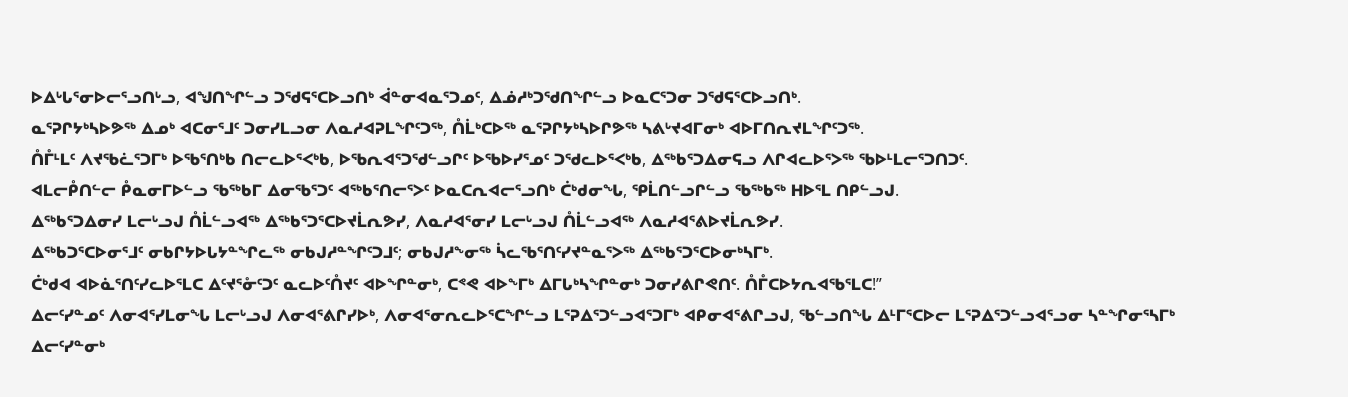ᐅᐃᒡᒐᕐᓂᐅᓕᕐᓗᑎᒡᓗ, ᐊᖑᑎᖏᓪᓗ ᑐᖁᕋᕐᑕᐅᓗᑎᒃ ᐋᓐᓂᐊᓇᕐᑐᓄᑦ, ᐃᓅᓱᒃᑐᖁᑎᖏᓪᓗ ᐅᓇᑕᕐᑐᓂ ᑐᖁᕋᕐᑕᐅᓗᑎᒃ.
ᓇᕐᕈᒋᔭᒃᓴᐅᕗᖅ ᐃᓄᒃ ᐊᑕᓂᕐᒧᑦ ᑐᓂᓯᒪᓗᓂ ᐱᓇᓱᐊᕈᒪᖏᑦᑐᖅ, ᑍᒫᒃᑕᐅᖅ ᓇᕐᕈᒋᔭᒃᓴᐅᒋᕗᖅ ᓴᕕᒡᔪᐊᒥᓂᒃ ᐊᐅᒥᑎᕆᔪᒪᖏᑦᑐᖅ.
ᑍᒤᒻᒪᑦ ᐱᔪᖃᓛᕐᑐᒥᒃ ᐅᖃᕐᑎᒃᑲ ᑎᓕᓚᐅᕐᐸᒃᑲ, ᐅᖃᕆᐊᕐᑐᖁᓪᓗᒋᑦ ᐅᖃᐅᓯᕐᓄᑦ ᑐᖁᓚᐅᕐᐸᒃᑲ, ᐃᖅᑲᕐᑐᐃᓂᕋᓗ ᐱᒋᐊᓚᐅᕐᐳᖅ ᖃᐅᒻᒪᓕᕐᑐᑎᑐᑦ.
ᐊᒪᓕᑬᑎᓪᓕ ᑬᓇᓂᒥᐅᓪᓗ ᖃᖅᑲᒥ ᐃᓂᖃᕐᑐᑦ ᐊᖅᑲᕐᑎᓕᕐᐳᑦ ᐅᓇᑕᕆᐊᓕᕐᓗᑎᒃ ᑖᒃᑯᓂᖓ, ᕿᒫᑎᓪᓗᒋᓪᓗ ᖃᖅᑲᖅ ᕼᐅᕐᒪ ᑎᑭᓪᓗᒍ.
ᐃᖅᑲᕐᑐᐃᓂᓯ ᒪᓕᒡᓗᒍ ᑍᒫᓪᓗᐊᖅ ᐃᖅᑲᕐᑐᕐᑕᐅᔪᒫᕆᕗᓯ, ᐱᓇᓱᐊᕐᓂᓯ ᒪᓕᒡᓗᒍ ᑍᒫᓪᓗᐊᖅ ᐱᓇᓱᐊᕐᕕᐅᔪᒫᕆᕗᓯ.
ᐃᖅᑲᑐᕐᑕᐅᓂᕐᒧᑦ ᓂᑲᒋᔭᐅᒐᔭᓐᖏᓚᖅ ᓂᑲᒍᓱᓐᖏᑦᑐᒧᑦ; ᓂᑲᒍᓱᖕᓂᖅ ᓵᓚᖃᕐᑎᑦᓯᔪᓐᓇᕐᐳᖅ ᐃᖅᑲᕐᑐᕐᑕᐅᓂᒃᓴᒥᒃ.
ᑖᒃᑯᐊ ᐊᐅᓈᕐᑎᑦᓯᓚᐅᕐᒪᑕ ᐃᑦᔪᕐᓁᑦᑐᑦ ᓇᓚᐅᑦᑍᔪᑦ ᐊᐅᖏᓐᓂᒃ, ᑕᕝᕙ ᐊᐅᖕᒥᒃ ᐃᒥᒐᒃᓴᖏᓐᓂᒃ ᑐᓂᓯᕕᒋᕙᑎᑦ. ᑍᒤᑕᐅᔭᕆᐊᖃᕐᒪᑕ!”
ᐃᓕᑦᓯᓐᓄᑦ ᐱᓂᐊᕐᓯᒪᓂᖓ ᒪᓕᒡᓗᒍ ᐱᓂᐊᕐᕕᒋᓯᐅᒃ, ᐱᓂᐊᕐᓂᕆᓚᐅᕐᑕᖏᓪᓗ ᒪᕐᕈᐃᕐᑐᓪᓗᐊᕐᑐᒥᒃ ᐊᑭᓂᐊᕐᕕᒋᓗᒍ, ᖃᓪᓗᑎᖓ ᐃᒻᒥᕐᑕᐅᓕ ᒪᕐᕈᐃᕐᑐᓪᓗᐊᕐᓗᓂ ᓴᓐᖏᓂᕐᓴᒥᒃ ᐃᓕᑦᓯᓐᓂᒃ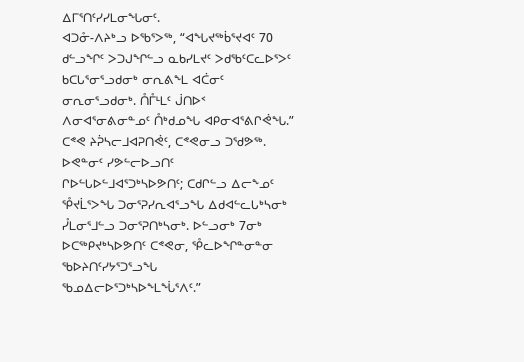ᐃᒥᕐᑎᑦᓯᓯᒪᓂᖓᓂᑦ.
ᐊᑐᓁ-ᐱᔨᒃᓗ ᐅᖃᕐᐳᖅ, “ᐊᖓᔪᖅᑳᕐᔪᐊᑦ 70 ᑯᓪᓗᖏᑦ ᐳᑐᒍᖏᓪᓗ ᓇᑲᓯᒪᔪᑦ ᐳᑯᖃᑦᑕᓚᐅᕐᐳᑦ ᑲᑕᒐᕐᓂᕐᓗᑯᓂᒃ ᓂᕆᕕᖕᒪ ᐊᑖᓂᑦ ᓂᕆᓂᕐᓗᑯᓂᒃ. ᑍᒤᒻᒪᑦ ᒎᑎᐅᑉ ᐱᓂᐊᕐᓂᕕᓂᓐᓄᑦ ᑍᒃᑯᓄᖓ ᐊᑭᓂᐊᕐᕕᒋᕚᖓ.” ᑕᕝᕙ ᔨᕉᓴᓕᒧᐊᕈᑎᕚᑦ, ᑕᕝᕙᓂᓗ ᑐᖁᕗᖅ.
ᐅᕙᓐᓂᑦ ᓯᕗᓪᓕᐅᓗᑎᑦ ᒋᐅᓪᒐᐅᓪᒧᐊᕐᑐᒃᓴᐅᕗᑎᑦ; ᑕᑯᒋᓪᓗ ᐃᓕᖕᓄᑦ ᕾᔪᒫᕐᐳᖓ ᑐᓂᕐᕈᓯᕆᐊᕐᓗᖓ ᐃᑯᐊᓪᓚᒐᒃᓴᓂᒃ ᓮᒪᓂᕐᒧᓪᓗ ᑐᓂᕐᕈᑎᒃᓴᓂᒃ. ᐅᓪᓗᓂᒃ 7ᓂᒃ ᐅᑕᖅᑭᔪᒃᓴᐅᕗᑎᑦ ᑕᕝᕙᓂ, ᕾᓚᐅᖏᓐᓂᓐᓂ ᖃᐅᔨᑎᑦᓯᔭᕐᑐᕐᓗᖓ ᖃᓄᐃᓕᐅᕐᑐᒃᓴᐅᖕᒪᖔᕐᐱᑦ.”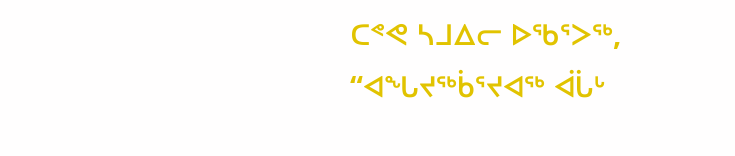ᑕᕝᕙ ᓴᒧᐃᓕ ᐅᖃᕐᐳᖅ, “ᐊᖓᔪᖅᑳᕐᔪᐊᖅ ᐋᒑᒡ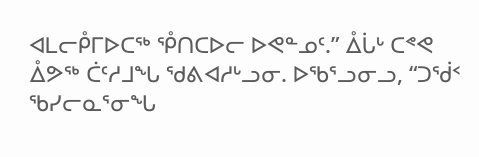ᐊᒪᓕᑬᒥᐅᑕᖅ ᕾᑎᑕᐅᓕ ᐅᕙᓐᓄᑦ.” ᐂᒑᒡ ᑕᕝᕙ ᐂᕗᖅ ᑖᑦᓱᒧᖓ ᖁᕕᐊᓱᒡᓗᓂ. ᐅᖃᕐᓗᓂᓗ, “ᑐᖂᑉ ᖃᓯᓕᓇᕐᓂᖓ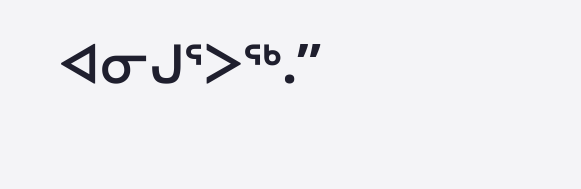ᐊᓂᒍᕐᐳᖅ.”